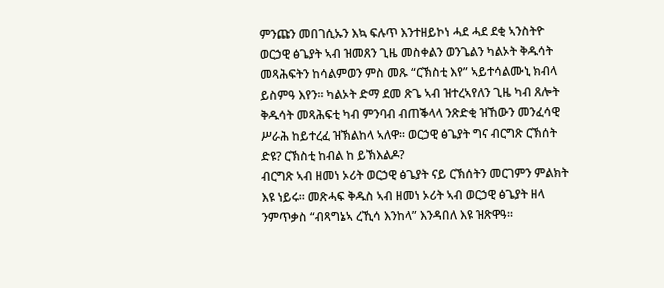ምንጩን መበገሲኡን እኳ ፍሉጥ እንተዘይኮነ ሓደ ሓደ ደቂ ኣንስትዮ ወርኃዊ ፅጌያት ኣብ ዝመጸን ጊዜ መስቀልን ወንጌልን ካልኦት ቅዱሳት መጻሕፍትን ከሳልምወን ምስ መጹ “ርኽስቲ እየ” ኣይተሳልሙኒ ክብላ ይስምዓ እየን። ካልኦት ድማ ደመ ጽጌ ኣብ ዝተረኣየለን ጊዜ ካብ ጸሎት ቅዱሳት መጻሕፍቲ ካብ ምንባብ ብጠቕላላ ንጽድቂ ዝኸውን መንፈሳዊ ሥራሕ ከይተረፈ ዝኽልከላ ኣለዋ። ወርኃዊ ፅጌያት ግና ብርግጽ ርኽሰት ድዩ? ርኽስቲ ከብል ከ ይኽእልዶ?
ብርግጽ ኣብ ዘመነ ኦሪት ወርኃዊ ፅጌያት ናይ ርኽሰትን መርገምን ምልክት እዩ ነይሩ። መጽሓፍ ቅዱስ ኣብ ዘመነ ኦሪት ኣብ ወርኃዊ ፅጌያት ዘላ ንምጥቃስ “ብጻግኔኣ ረኺሳ እንከላ” እንዳበለ እዩ ዝጽዋዓ።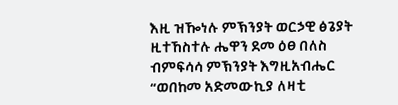እዚ ዝዀነሉ ምኽንያት ወርኃዊ ፅጌያት ዚተኸስተሉ ሔዋን ደመ ዕፀ በለስ ብምፍሳሳ ምኽንያት እግዚአብሔር “ወበከመ አድመውኪያ ለዛቲ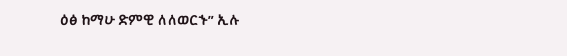ዕፅ ከማሁ ድምዊ ለለወርኁ” ኢሉ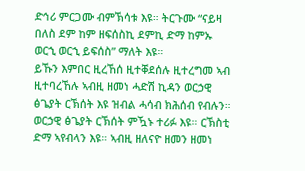ድኅሪ ምርጋሙ ብምኽሳቱ እዩ። ትርጉሙ “ናይዛ በለስ ደም ከም ዘፍሰስኪ ደምኪ ድማ ከምኡ ወርኂ ወርኂ ይፍሰስ” ማለት እዩ።
ይኹን እምበር ዚረኸሰ ዚተቐደሰሉ ዚተረግመ ኣብ ዚተባረኸሉ ኣብዚ ዘመነ ሓድሽ ኪዳን ወርኃዊ ፅጌያት ርኽሰት እዩ ዝብል ሓሳብ ክሕሰብ የብሉን። ወርኃዊ ፅጌያት ርኽሰት ምዃኑ ተሪፉ እዩ። ርኽስቲ ድማ ኣየብላን እዩ። ኣብዚ ዘለናዮ ዘመን ዘመነ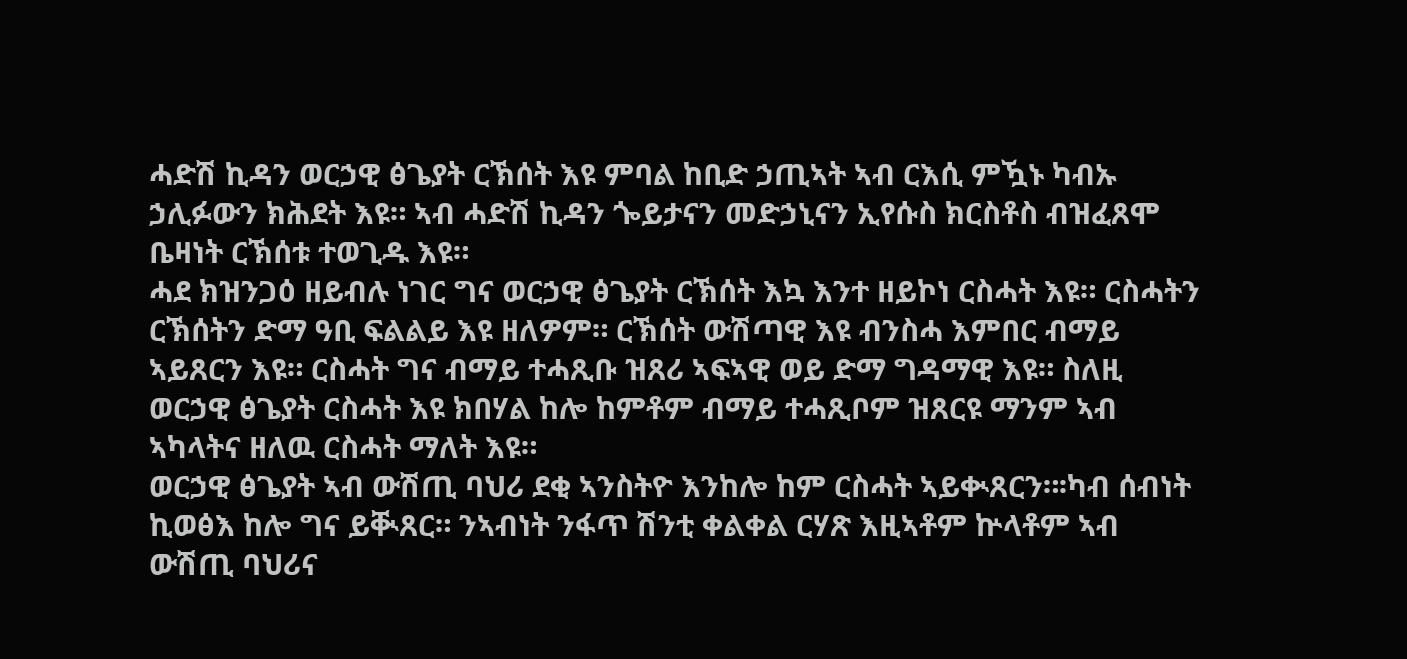ሓድሽ ኪዳን ወርኃዊ ፅጌያት ርኽሰት እዩ ምባል ከቢድ ኃጢኣት ኣብ ርእሲ ምዃኑ ካብኡ ኃሊፉውን ክሕደት እዩ። ኣብ ሓድሽ ኪዳን ጐይታናን መድኃኒናን ኢየሱስ ክርስቶስ ብዝፈጸሞ ቤዛነት ርኽሰቱ ተወጊዱ እዩ።
ሓደ ክዝንጋዕ ዘይብሉ ነገር ግና ወርኃዊ ፅጌያት ርኽሰት እኳ እንተ ዘይኮነ ርስሓት እዩ። ርስሓትን ርኽሰትን ድማ ዓቢ ፍልልይ እዩ ዘለዎም። ርኽሰት ውሽጣዊ እዩ ብንስሓ እምበር ብማይ ኣይጸርን እዩ። ርስሓት ግና ብማይ ተሓጺቡ ዝጸሪ ኣፍኣዊ ወይ ድማ ግዳማዊ እዩ። ስለዚ ወርኃዊ ፅጌያት ርስሓት እዩ ክበሃል ከሎ ከምቶም ብማይ ተሓጺቦም ዝጸርዩ ማንም ኣብ ኣካላትና ዘለዉ ርስሓት ማለት እዩ።
ወርኃዊ ፅጌያት ኣብ ውሽጢ ባህሪ ደቂ ኣንስትዮ እንከሎ ከም ርስሓት ኣይቊጸርን።፡ካብ ሰብነት ኪወፅእ ከሎ ግና ይቚጸር። ንኣብነት ንፋጥ ሽንቲ ቀልቀል ርሃጽ እዚኣቶም ኵላቶም ኣብ ውሽጢ ባህሪና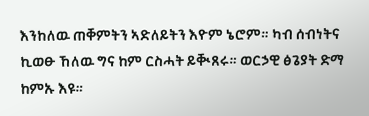እንከለዉ ጠቐምትን ኣድለይትን እዮም ኔሮም። ካብ ሰብነትና ኪወፁ ኸለዉ ግና ከም ርስሓት ይቚጸሩ። ወርኃዊ ፅጌያት ድማ ከምኡ እዩ።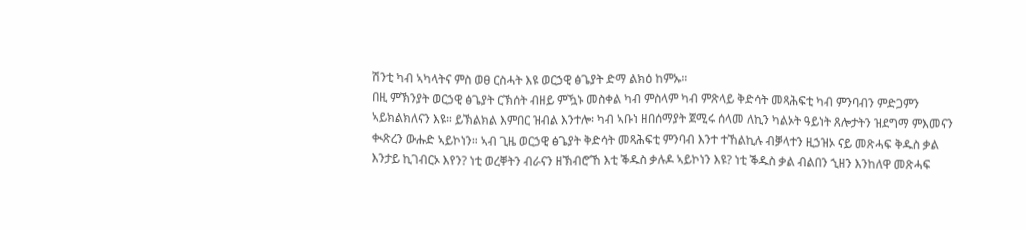ሽንቲ ካብ ኣካላትና ምስ ወፀ ርስሓት እዩ ወርኃዊ ፅጌያት ድማ ልክዕ ከምኡ።
በዚ ምኽንያት ወርኃዊ ፅጌያት ርኽሰት ብዘይ ምዃኑ መስቀል ካብ ምስላም ካብ ምጽላይ ቅድሳት መጻሕፍቲ ካብ ምንባብን ምድጋምን ኣይክልክለናን እዩ። ይኽልክል እምበር ዝብል እንተሎ፡ ካብ ኣቡነ ዘበሰማያት ጀሚሩ ሰላመ ለኪን ካልኦት ዓይነት ጸሎታትን ዝደግማ ምእመናን ቊጽረን ውሑድ ኣይኮነን። ኣብ ጊዜ ወርኃዊ ፅጌያት ቅድሳት መጻሕፍቲ ምንባብ እንተ ተኸልኪሉ ብቓላተን ዚኃዝኦ ናይ መጽሓፍ ቅዱስ ቃል እንታይ ኪገብርኦ እየን? ነቲ ወረቐትን ብራናን ዘኽብሮ’ኸ እቲ ቕዱስ ቃሉዶ ኣይኮነን እዩ? ነቲ ቕዱስ ቃል ብልበን ኂዘን እንከለዋ መጽሓፍ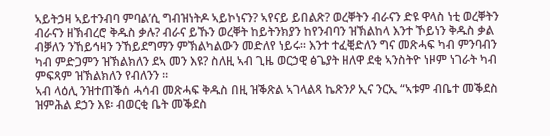ኣይትኃዛ ኣይተንብባ ምባል’ሲ ግብዝነትዶ ኣይኮነናን? ኣየናይ ይበልጽ? ወረቐትን ብራናን ድዩ ዋላስ ነቲ ወረቐትን ብራናን ዘኽብረሮ ቅዱስ ቃሉ? ብራና ይኹን ወረቐት ከይትንክያን ከየንብባን ዝኽልከላ እንተ ኾይነን ቅዱስ ቃል ብቓለን ንኸይኅዛን ንኸይደግማን ምኽልካልውን መድለየ ነይሩ። እንተ ተፈቒድለን ግና መጽሓፍ ካብ ምንባብን ካብ ምድጋምን ዝኽልክለን ደኣ መን እዩ? ስለዚ ኣብ ጊዜ ወርኃዊ ፅጌያት ዘለዋ ደቂ ኣንስትዮ ነዞም ነገራት ካብ ምፍጻም ዝኽልክለን የብለንን ።
ኣብ ላዕሊ ንዝተጠቕሰ ሓሳብ መጽሓፍ ቅዱስ በዚ ዝቕጽል ኣገላልጻ ኬጽንዖ ኢና ንርኢ “ኣቱም ብቤተ መቕደስ ዝምሕል ደኃን እዩ፡ ብወርቂ ቤት መቕደስ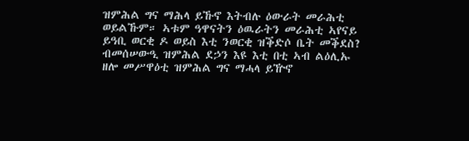ዝምሕል ግና ማሕላ ይኹኖ እትብሉ ዕውራት መራሕቲ ወይልኹም። ኣቱም ዓዋናትን ዕዉራትን መራሕቲ ኣየናይ ይዓቢ ወርቂ ዶ ወይስ እቲ ንወርቂ ዝቕድሶ ቤት መቕደስ? ብመሰሠውዒ ዝምሕል ደኃን እዩ እቲ በቲ ኣብ ልዕሊኡ ዘሎ መሥዋዕቲ ዝምሕል ግና ማሓላ ይዅኖ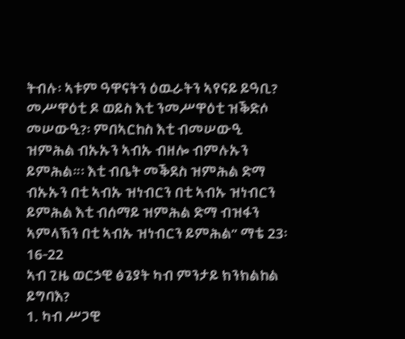ትብሉ፡ ኣቱም ዓዋናትን ዕዉራትን ኣየናይ ይዓቢ? መሥዋዕቲ ዶ ወይስ እቲ ንመሥዋዕቲ ዝቕድሶ መሠውዒ?፡ ምበኣርከስ እቲ ብመሠውዒ ዝምሕል ብኡኡን ኣብኡ ብዘሎ ብምሉኡን ይምሕል።፡ እቲ ብቤት መቕደስ ዝምሕል ድማ ብኡኡን በቲ ኣብኡ ዝነብርን በቲ ኣብኡ ዝነብርን ይምሕል እቲ ብሰማይ ዝምሕል ድማ ብዝፋን ኣምላኽን በቲ ኣብኡ ዝነብርን ይምሕል” ማቴ 23፡16-22
ኣብ ጊዜ ወርኃዊ ፅጌያት ካብ ምንታይ ክንክልከል ይግባእ?
1. ካብ ሥጋዊ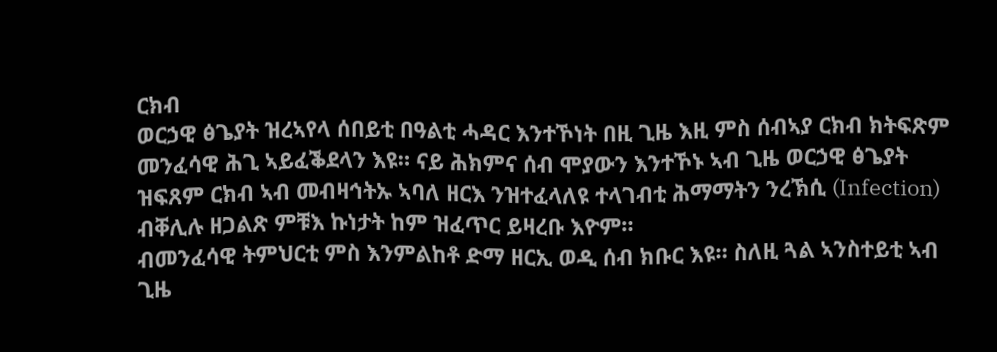ርክብ
ወርኃዊ ፅጌያት ዝረኣየላ ሰበይቲ በዓልቲ ሓዳር እንተኾነት በዚ ጊዜ እዚ ምስ ሰብኣያ ርክብ ክትፍጽም መንፈሳዊ ሕጊ ኣይፈቕደላን እዩ። ናይ ሕክምና ሰብ ሞያውን እንተኾኑ ኣብ ጊዜ ወርኃዊ ፅጌያት ዝፍጸም ርክብ ኣብ መብዛኅትኡ ኣባለ ዘርእ ንዝተፈላለዩ ተላገብቲ ሕማማትን ንረኽሲ (Infection) ብቐሊሉ ዘጋልጽ ምቹእ ኩነታት ከም ዝፈጥር ይዛረቡ እዮም።
ብመንፈሳዊ ትምህርቲ ምስ እንምልከቶ ድማ ዘርኢ ወዲ ሰብ ክቡር እዩ። ስለዚ ጓል ኣንስተይቲ ኣብ ጊዜ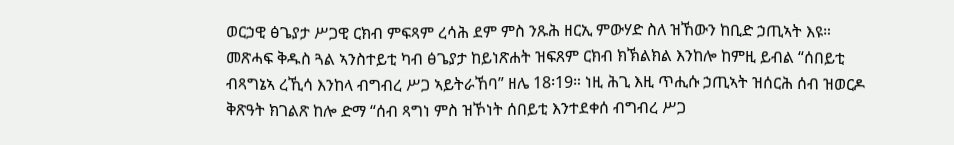ወርኃዊ ፅጌያታ ሥጋዊ ርክብ ምፍጻም ረሳሕ ደም ምስ ንጹሕ ዘርኢ ምውሃድ ስለ ዝኸውን ከቢድ ኃጢኣት እዩ።
መጽሓፍ ቅዱስ ጓል ኣንስተይቲ ካብ ፅጌያታ ከይነጽሐት ዝፍጸም ርክብ ክኽልክል እንከሎ ከምዚ ይብል “ሰበይቲ ብጻግኔኣ ረኺሳ እንከላ ብግብረ ሥጋ ኣይትራኸባ” ዘሌ 18፡19። ነዚ ሕጊ እዚ ጥሒሱ ኃጢኣት ዝሰርሕ ሰብ ዝወርዶ ቅጽዓት ክገልጽ ከሎ ድማ “ሰብ ጻግነ ምስ ዝኾነት ሰበይቲ እንተደቀሰ ብግብረ ሥጋ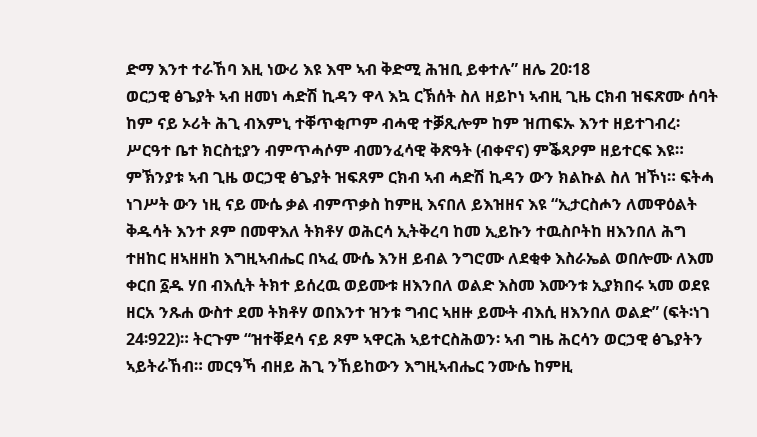ድማ እንተ ተራኸባ እዚ ነውሪ እዩ እሞ ኣብ ቅድሚ ሕዝቢ ይቀተሉ” ዘሌ 20፡18
ወርኃዊ ፅጌያት ኣብ ዘመነ ሓድሽ ኪዳን ዋላ እኳ ርኽሰት ስለ ዘይኮነ ኣብዚ ጊዜ ርክብ ዝፍጽሙ ሰባት ከም ናይ ኦሪት ሕጊ ብእምኒ ተቐጥቂጦም ብሓዊ ተቓጺሎም ከም ዝጠፍኡ እንተ ዘይተገብረ፡ ሥርዓተ ቤተ ክርስቲያን ብምጥሓሶም ብመንፈሳዊ ቅጽዓት (ብቀኖና) ምቕጻዖም ዘይተርፍ እዩ። ምኽንያቱ ኣብ ጊዜ ወርኃዊ ፅጌያት ዝፍጸም ርክብ ኣብ ሓድሽ ኪዳን ውን ክልኩል ስለ ዝኾነ። ፍትሓ ነገሥት ውን ነዚ ናይ ሙሴ ቃል ብምጥቃስ ከምዚ እናበለ ይእዝዘና እዩ “ኢታርስሖን ለመዋዕልት ቅዱሳት እንተ ጾም በመዋእለ ትክቶሃ ወሕርሳ ኢትቅረባ ከመ ኢይኩን ተዉስቦትከ ዘእንበለ ሕግ ተዘከር ዘኣዘዘከ እግዚኣብሔር በኣፈ ሙሴ እንዘ ይብል ንግሮሙ ለደቂቀ እስራኤል ወበሎሙ ለእመ ቀርበ ፩ዱ ሃበ ብእሲት ትክተ ይሰረዉ ወይሙቱ ዘእንበለ ወልድ እስመ እሙንቱ ኢያክበሩ ኣመ ወደዩ ዘርአ ንጹሐ ውስተ ደመ ትክቶሃ ወበእንተ ዝንቱ ግብር ኣዘዙ ይሙት ብእሲ ዘእንበለ ወልድ” (ፍት፡ነገ 24፡922)። ትርጉም “ዝተቐደሳ ናይ ጾም ኣዋርሕ ኣይተርስሕወን፡ ኣብ ግዜ ሕርሳን ወርኃዊ ፅጌያትን ኣይትራኸብ። መርዓኻ ብዘይ ሕጊ ንኸይከውን እግዚኣብሔር ንሙሴ ከምዚ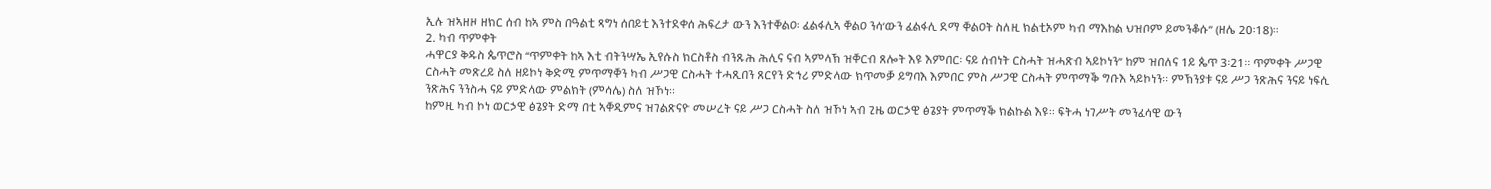ኢሉ ዝኣዘዞ ዘክር ሰብ ከኣ ምስ በዓልቲ ጻግነ ሰበይቲ እንተደቀሰ ሕፍረታ ውን እንተቐልዐ፡ ፈልፋሊኣ ቐልዐ ንሳ’ውን ፈልፋሊ ደማ ቐልዐት ስለዚ ክልቲኦም ካብ ማእከል ህዝቦም ይመንቆሱ” (ዘሌ 20፡18)።
2. ካብ ጥምቀት
ሓዋርያ ቅዱስ ጴጥሮስ “ጥምቀት ከኣ እቲ ብትንሣኤ ኢየሱስ ክርስቶስ ብንጹሕ ሕሊና ናብ ኣምላኽ ዝቐርብ ጸሎት እዩ እምበር፡ ናይ ሰብነት ርስሓት ዝሓጽብ ኣይኮነን” ከም ዝበለና 1ይ ጴጥ 3፡21። ጥምቀት ሥጋዊ ርስሓት መጽረይ ስለ ዘይኮነ ቅድሚ ምጥማቐን ካብ ሥጋዊ ርስሓት ተሓጺበን ጸርየን ድኅሪ ምድላው ክጥመቓ ይግባእ እምበር ምስ ሥጋዊ ርስሓት ምጥማቕ ግቡእ ኣይኮነን። ምኽንያቱ ናይ ሥጋ ንጽሕና ንናይ ነፍሲ ንጽሕና ንንስሓ ናይ ምድላው ምልክት (ምሳሌ) ስለ ዝኾነ።
ከምዚ ካብ ኮነ ወርኃዊ ፅጌያት ድማ በቲ ኣቐዲምና ዝገልጽናዮ መሠረት ናይ ሥጋ ርስሓት ስለ ዝኾነ ኣብ ጊዜ ወርኃዊ ፅጌያት ምጥማቕ ክልኩል እዩ። ፍትሓ ነገሥት መንፈሳዊ ውን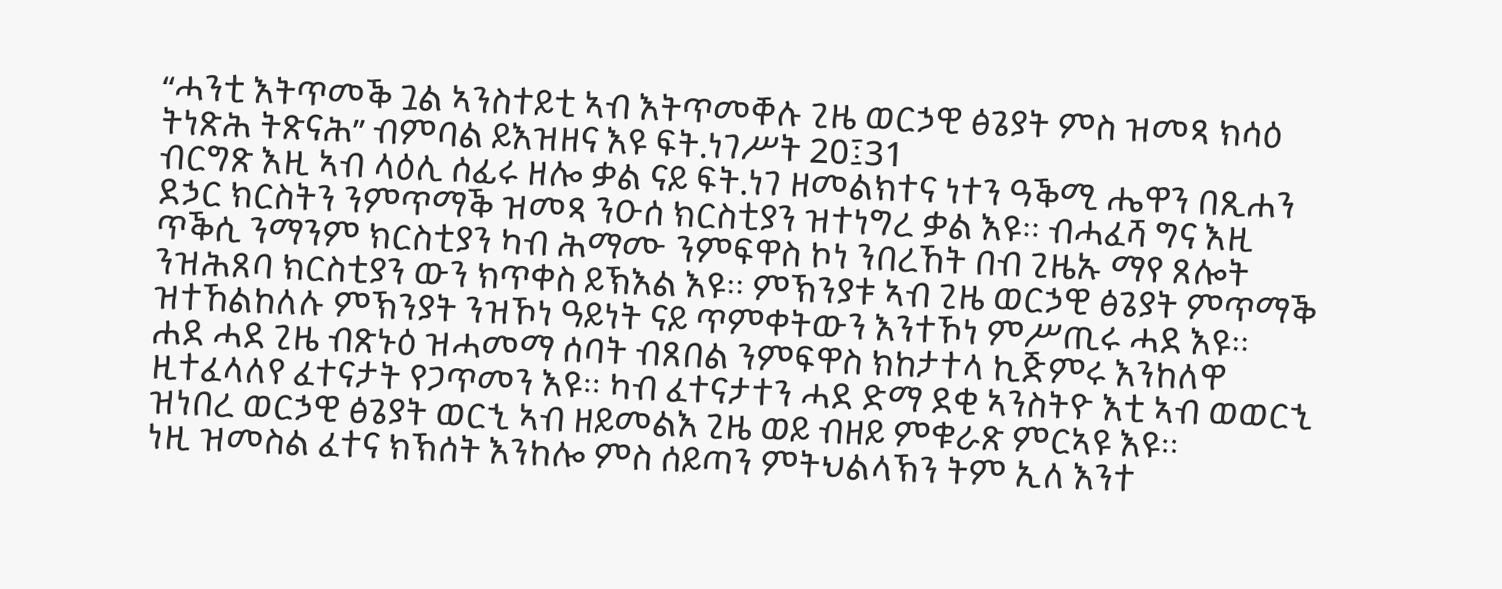“ሓንቲ እትጥመቕ ጓል ኣንስተይቲ ኣብ እትጥመቐሉ ጊዜ ወርኃዊ ፅጌያት ምስ ዝመጻ ክሳዕ ትነጽሕ ትጽናሕ” ብምባል ይእዝዘና እዩ ፍት.ነገሥት 20፤31
ብርግጽ እዚ ኣብ ላዕሊ ሰፊሩ ዘሎ ቃል ናይ ፍት.ነገ ዘመልክተና ነተን ዓቕሚ ሔዋን በጺሐን ደኃር ክርስትን ንምጥማቕ ዝመጻ ንዑሰ ክርስቲያን ዝተነግረ ቃል እዩ። ብሓፈሻ ግና እዚ ጥቕሲ ንማንም ክርስቲያን ካብ ሕማሙ ንምፍዋስ ኮነ ንበረኸት በብ ጊዜኡ ማየ ጸሎት ንዝሕጸባ ክርስቲያን ውን ክጥቀስ ይኽእል እዩ። ምኽንያቱ ኣብ ጊዜ ወርኃዊ ፅጌያት ምጥማቕ ዝተኸልከለሉ ምኽንያት ንዝኾነ ዓይነት ናይ ጥምቀትውን እንተኾነ ምሥጢሩ ሓደ እዩ።
ሐደ ሓደ ጊዜ ብጽኑዕ ዝሓመማ ሰባት ብጸበል ንምፍዋስ ክከታተላ ኪጅምሩ እንከለዋ ዚተፈላለየ ፈተናታት የጋጥመን እዩ። ካብ ፈተናታተን ሓደ ድማ ደቂ ኣንስትዮ እቲ ኣብ ወወርኂ ዝነበረ ወርኃዊ ፅጌያት ወርኂ ኣብ ዘይመልእ ጊዜ ወይ ብዘይ ምቁራጽ ምርኣዩ እዩ።
ነዚ ዝመስል ፈተና ክኽሰት እንከሎ ምስ ሰይጣን ምትህልላኽን ትም ኢለ እንተ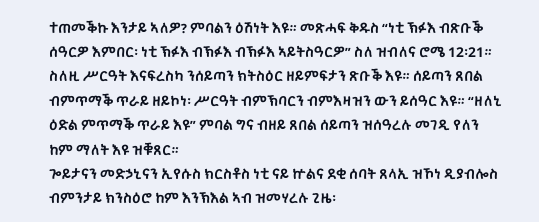ተጠመቕኩ እንታይ ኣለዎ? ምባልን ዕሽነት እዩ። መጽሓፍ ቅዱስ “ነቲ ኽፉእ ብጽቡቕ ሰዓርዎ እምበር፡ ነቲ ኽፉእ ብኽፉእ ብኽፉእ ኣይትስዓርዎ” ስለ ዝብለና ሮሜ 12፡21። ስለዚ ሥርዓት እናፍረስካ ንሰይጣን ክትስዕር ዘይምፍታን ጽቡቕ እዩ። ሰይጣን ጸበል ብምጥማቕ ጥራይ ዘይኮነ፡ ሥርዓት ብምኽባርን ብምእዛዝን ውን ይሰዓር እዩ። “ዘለኒ ዕድል ምጥማቕ ጥራይ እዩ” ምባል ግና ብዘይ ጸበል ሰይጣን ዝሰዓረሉ መገዲ የለን ከም ማለት እዩ ዝቑጸር።
ጐይታናን መድኃኒናን ኢየሱስ ክርስቶስ ነቲ ናይ ኵልና ደቂ ሰባት ጸላኢ ዝኾነ ዲያብሎስ ብምንታይ ክንስዕሮ ከም እንኽእል ኣብ ዝመሃረሉ ጊዜ፡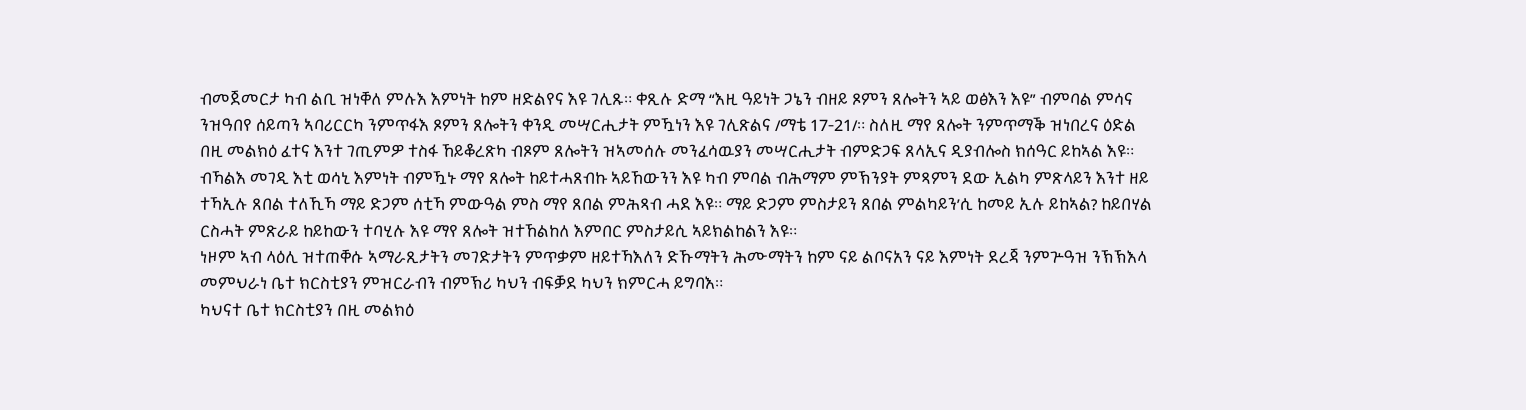ብመጀመርታ ካብ ልቢ ዝነቐለ ምሉእ እምነት ከም ዘድልየና እዩ ገሊጹ። ቀጺሉ ድማ “እዚ ዓይነት ጋኔን ብዘይ ጾምን ጸሎትን ኣይ ወፅእን እዩ” ብምባል ምሳና ንዝዓበየ ሰይጣን ኣባሪርርካ ንምጥፋእ ጾምን ጸሎትን ቀንዲ መሣርሒታት ምዃነን እዩ ገሊጽልና /ማቴ 17-21/። ስለዚ ማየ ጸሎት ንምጥማቕ ዝነበረና ዕድል በዚ መልክዕ ፈተና እንተ ገጢምዎ ተስፋ ኸይቆረጽካ ብጾም ጸሎትን ዝኣመሰሉ መንፈሳዉያን መሣርሒታት ብምድጋፍ ጸላኢና ዲያብሎስ ክሰዓር ይከኣል እዩ።
ብኻልእ መገዲ እቲ ወሳኒ እምነት ብምዃኑ ማየ ጸሎት ከይተሓጸብኩ ኣይኸውንን እዩ ካብ ምባል ብሕማም ምኽንያት ምጻምን ደው ኢልካ ምጽላይን እንተ ዘይ ተኻኢሉ ጸበል ተለኺኻ ማይ ድጋም ሰቲኻ ምውዓል ምስ ማየ ጸበል ምሕጻብ ሓደ እዩ። ማይ ድጋም ምስታይን ጸበል ምልካይን’ሲ ከመይ ኢሉ ይከኣል? ከይበሃል ርስሓት ምጽራይ ከይከውን ተባሂሉ እዩ ማየ ጸሎት ዝተኸልከለ እምበር ምስታይሲ ኣይክልከልን እዩ።
ነዞም ኣብ ላዕሊ ዝተጠቐሱ ኣማራጺታትን መገድታትን ምጥቃም ዘይተኻእለን ድኹማትን ሕሙማትን ከም ናይ ልቦናአን ናይ እምነት ደረጃ ንምጕዓዝ ንኽኽእላ መምህራነ ቤተ ክርስቲያን ምዝርራብን ብምኽሪ ካህን ብፍቓደ ካህን ክምርሓ ይግባእ።
ካህናተ ቤተ ክርስቲያን በዚ መልክዕ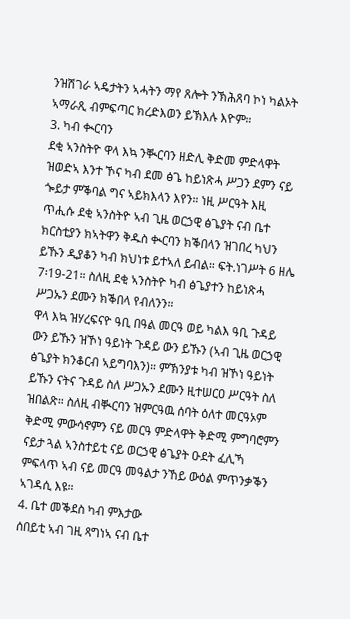ንዝሽገራ ኣዴታትን ኣሓትን ማየ ጸሎት ንኽሕጸባ ኮነ ካልኦት ኣማራጺ ብምፍጣር ክረድእወን ይኽእሉ እዮም።
3. ካብ ቊርባን
ደቂ ኣንስትዮ ዋላ እኳ ንቚርባን ዘድሊ ቅድመ ምድላዋት ዝወድኣ እንተ ኾና ካብ ደመ ፅጌ ከይነጽሓ ሥጋን ደምን ናይ ጐይታ ምቕባል ግና ኣይክእላን እየን። ነዚ ሥርዓት እዚ ጥሒሱ ደቂ ኣንስትዮ ኣብ ጊዜ ወርኃዊ ፅጌያት ናብ ቤተ ክርስቲያን ክኣትዋን ቅዱስ ቊርባን ክቕበላን ዝገበረ ካህን ይኹን ዲያቆን ካብ ክህነቱ ይተኣለ ይብል። ፍት.ነገሥት 6 ዘሌ 7፡19-21። ስለዚ ደቂ ኣንስትዮ ካብ ፅጌያተን ከይነጽሓ ሥጋኡን ደሙን ክቕበላ የብለንን።
ዋላ እኳ ዝሃረፍናዮ ዓቢ በዓል መርዓ ወይ ካልእ ዓቢ ጉዳይ ውን ይኹን ዝኾነ ዓይነት ጉዳይ ውን ይኹን (ኣብ ጊዜ ወርኃዊ ፅጌያት ክንቆርብ ኣይግባእን)። ምኽንያቱ ካብ ዝኾነ ዓይነት ይኹን ናትና ጉዳይ ስለ ሥጋኡን ደሙን ዚተሠርዐ ሥርዓት ስለ ዝበልጽ። ስለዚ ብቚርባን ዝምርዓዉ ሰባት ዕለተ መርዓኦም ቅድሚ ምውሳኖምን ናይ መርዓ ምድላዋት ቅድሚ ምግባሮምን ናይታ ጓል ኣንስተይቲ ናይ ወርኃዊ ፅጌያት ዑደት ፈሊኻ ምፍላጥ ኣብ ናይ መርዓ መዓልታ ንኸይ ውዕል ምጥንቃቕን ኣገዳሲ እዩ።
4. ቤተ መቕደስ ካብ ምእታው
ሰበይቲ ኣብ ገዚ ጻግነኣ ናብ ቤተ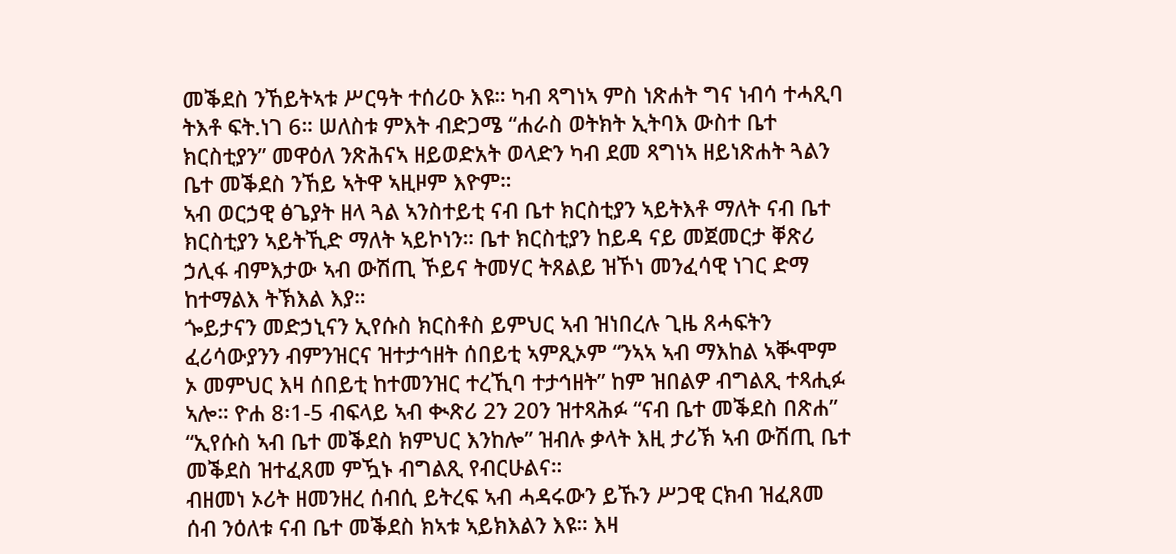መቕደስ ንኸይትኣቱ ሥርዓት ተሰሪዑ እዩ። ካብ ጻግነኣ ምስ ነጽሐት ግና ነብሳ ተሓጺባ ትእቶ ፍት.ነገ 6። ሠለስቱ ምእት ብድጋሜ “ሐራስ ወትክት ኢትባእ ውስተ ቤተ ክርስቲያን” መዋዕለ ንጽሕናኣ ዘይወድአት ወላድን ካብ ደመ ጻግነኣ ዘይነጽሐት ጓልን ቤተ መቕደስ ንኸይ ኣትዋ ኣዚዞም እዮም።
ኣብ ወርኃዊ ፅጌያት ዘላ ጓል ኣንስተይቲ ናብ ቤተ ክርስቲያን ኣይትእቶ ማለት ናብ ቤተ ክርስቲያን ኣይትኺድ ማለት ኣይኮነን። ቤተ ክርስቲያን ከይዳ ናይ መጀመርታ ቐጽሪ ኃሊፋ ብምእታው ኣብ ውሽጢ ኾይና ትመሃር ትጸልይ ዝኾነ መንፈሳዊ ነገር ድማ ከተማልእ ትኽእል እያ።
ጐይታናን መድኃኒናን ኢየሱስ ክርስቶስ ይምህር ኣብ ዝነበረሉ ጊዜ ጸሓፍትን ፈሪሳውያንን ብምንዝርና ዝተታኅዘት ሰበይቲ ኣምጺኦም “ንኣኣ ኣብ ማእከል ኣቚሞም ኦ መምህር እዛ ሰበይቲ ከተመንዝር ተረኺባ ተታኅዘት” ከም ዝበልዎ ብግልጺ ተጻሒፉ ኣሎ። ዮሐ 8፡1-5 ብፍላይ ኣብ ቊጽሪ 2ን 20ን ዝተጻሕፉ “ናብ ቤተ መቕደስ በጽሐ” “ኢየሱስ ኣብ ቤተ መቕደስ ክምህር እንከሎ” ዝብሉ ቃላት እዚ ታሪኽ ኣብ ውሽጢ ቤተ መቕደስ ዝተፈጸመ ምዃኑ ብግልጺ የብርሁልና።
ብዘመነ ኦሪት ዘመንዘረ ሰብሲ ይትረፍ ኣብ ሓዳሩውን ይኹን ሥጋዊ ርክብ ዝፈጸመ ሰብ ንዕለቱ ናብ ቤተ መቕደስ ክኣቱ ኣይክእልን እዩ። እዛ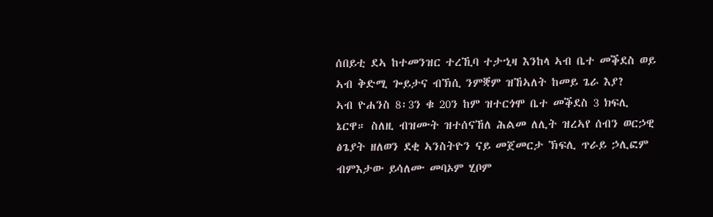ሰበይቲ ደኣ ከተመንዝር ተረኺባ ተታኂዛ እንከላ ኣብ ቤተ መቕደስ ወይ ኣብ ቅድሚ ጐይታና ብኽሲ ንምቛም ዝኸኣለት ከመይ ጌራ እያ?
ኣብ ዮሐንስ 8፡3ን ቁ 20ን ከም ዝተርጎሞ ቤተ መቕደስ 3 ክፍሊ ኔርዋ። ስለዚ ብዝሙት ዝተሰናኸለ ሕልመ ለሊት ዝረኣየ ሰብን ወርኃዊ ፅጌያት ዘለወን ደቂ ኣንስትዮን ናይ መጀመርታ ኽፍሊ ጥራይ ኃሊፎም ብምእታው ይሳለሙ መባኦም ሂቦም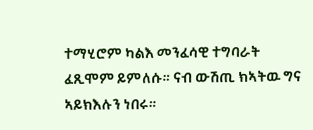ተማሂሮም ካልእ መንፈሳዊ ተግባራት ፈጺሞም ይምለሱ። ናብ ውሽጢ ክኣትዉ ግና ኣይክእሉን ነበሩ።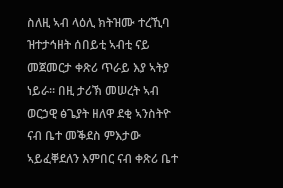ስለዚ ኣብ ላዕሊ ክትዝሙ ተረኺባ ዝተታኅዘት ሰበይቲ ኣብቲ ናይ መጀመርታ ቀጽሪ ጥራይ እያ ኣትያ ነይራ። በዚ ታሪኽ መሠረት ኣብ ወርኃዊ ፅጌያት ዘለዋ ደቂ ኣንስትዮ ናብ ቤተ መቕደስ ምእታው ኣይፈቐደለን እምበር ናብ ቀጽሪ ቤተ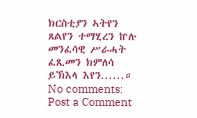ክርስቲያን ኣትየን ጸልየን ተማሂረን ኵሉ መንፈሳዊ ሥራሓት ፈጺመን ክምለሳ ይኽእላ እየን......።
No comments:
Post a Comment